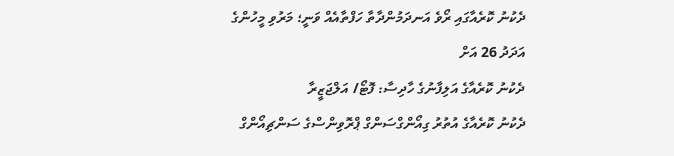ދެކުނު ކޮރެއާގައި ރޯވެ އަނދަމުންދާތާ ހަފްތާއެއް ވަނީ؛ މަރުވި މީހުންގެ އަދަދު 26 އަށް
ދެކުނު ކޮރެއާގެ އަލިފާނުގެ ހާދިސާ: ފޮޓޯ/ އަލްޖަޒީރާ
ދެކުނު ކޮރެއާގެ އުތުރު ގިއޯންގްސަންގް ޕްރޮވިންސްގެ ސަންޗިއޯންގް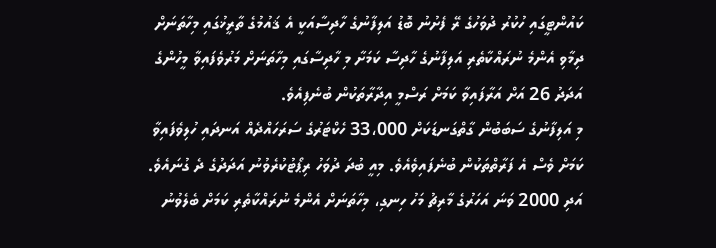ކައުންޓީގައި ހުކުރު ދުވަހުގެ ރޭ ފެށުނު ބޮޑު އަލިފާނުގެ ހާދިސާއަކީ އެ ޤައުމުގެ ތާރީޚުގައި މިހާތަނަށް ދިމާވި އެންމެ ނުރައްކާތެރި އަލިފާނުގެ ހާދިސާ ކަމަށާ މި ހާދިސާގައި މިހާތަނަށް މަރުވެފައިވާ މީހުންގެ އަދަދު 26 އަށް އަރާފައިވާ ކަމަށް ރަސްމީ އިދާރާތަކުން ބުނެފިއެވެ.
މި އަލިފާނުގެ ސަބަބުން ގާތްގަނޑަކަށް 33،000 ހެކްޓަރުގެ ސަރަހައްދެއް އަނދައި ހުލިވެފައިވާ ކަމަށް ވެސް އެ ފަރާތްތަކުން ބުނެފައިވެއެވެ. މިއީ ބުދަ ދުވަހު ރިޕޯޓުކުރެވުނު އަދަދުގެ ދެ ގުނައެވެ. އަދި 2000 ވަނަ އަހަރުގެ މާރިޗު މަހު ހިނގި، މިހާތަނަށް އެންމެ ނުރައްކާތެރި ކަމަށް ބެލެވުނު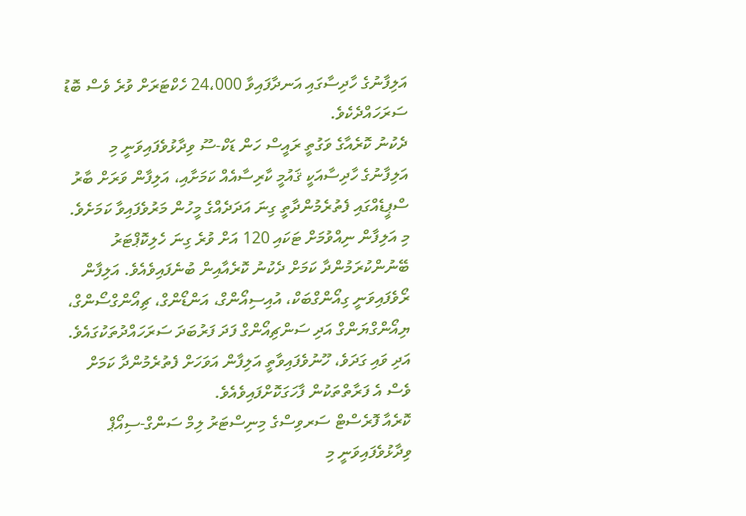އަލިފާނުގެ ހާދިސާގައި އަނދާފައިވާ 24،000 ހެކްޓަރަށް ވުރެ ވެސް ބޮޑު ސަރަހައްދެކެވެ.
ދެކުނު ކޮރެއާގެ ވަގުތީ ރައީސް ހަން ޑަކް-ސޫ ވިދާޅުވެފައިވަނީ މި އަލިފާނުގެ ހާދިސާއަކީ ޤައުމީ ކާރިސާއެއް ކަމަށާއި، އަލިފާން ވަރަށް ބާރު ސްޕީޑެއްގައި ފެތުރެމުންދާތީ ގިނަ އަދަދެއްގެ މީހުން މަރުވެފައިވާ ކަމަށެވެ.
މި އަލިފާން ނިއްވުމަށް ޓަކައި 120 އަށް ވުރެ ގިނަ ހެލިކޮޕްޓަރު ބޭނުންކުރަމުންދާ ކަމަށް ދެކުނު ކޮރެއާއިން ބުނެފައިވެއެވެ. އަލިފާން ރޯވެފައިވަނީ ގިއޯންގްބަކް، އުއިސިއޯންގް، އަންޑޯންގް، ޗިއޯންގްސޯންގް، ޔިއޯންގްޔަންގް އަދި ސަންޗިއޯންގް ފަދަ ފަރުބަދަ ސަރަހައްދުތަކުގައެވެ. އަދި ވައި ގަދަވެ، ހޫނުވެފައިވާތީ އަލިފާން އަވަހަށް ފެތުރެމުންދާ ކަމަށް ވެސް އެ ފަރާތްތަކުން ފާހަގަކޮށްފައިވެއެވެ.
ކޮރެއާ ފޮރެސްޓް ސަރވިސްގެ މިނިސްޓަރު ލިމް ސަންގް-ސިއޯޕް ވިދާޅުވެފައިވަނީ މި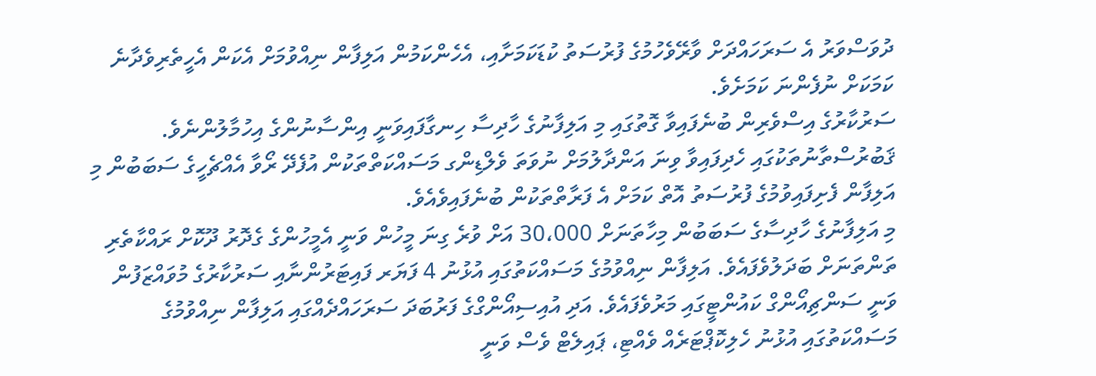ދުވަސްވަރު އެ ސަރަހައްދަށް ވާރޭވެހުމުގެ ފުރުސަތު ކުޑަކަމަށާއި، އެހެންކަމުން އަލިފާން ނިއްވުމަށް އެކަން އެހީތެރިވެދާނެ ކަމަކަށް ނުފެންނަ ކަމަށެވެ.
ސަރުކާރުގެ އިސްވެރިން ބުނެފައިވާ ގޮތުގައި މި އަލިފާނުގެ ހާދިސާ ހިނގާފައިވަނީ އިންސާނުންގެ އިހުމާލުންނެވެ. ޤަބުރުސްތާނުތަކުގައި ހެދިފައިވާ ވިނަ އަންދާލުމަށް ނުވަތަ ވެލްޑިންގ މަސައްކަތްތަކުން އުފެދޭ ރޯވާ އެއްޗެހީގެ ސަބަބުން މި އަލިފާން ފެށިފައިވުމުގެ ފުރުސަތު އޮތް ކަމަށް އެ ފަރާތްތަކުން ބުނެފައިވެއެވެ.
މި އަލިފާނުގެ ހާދިސާގެ ސަބަބުން މިހާތަނަށް 30،000 އަށް ވުރެ ގިނަ މީހުން ވަނީ އެމީހުންގެ ގެދޮރު ދޫކޮށް ރައްކާތެރި ތަންތަނަށް ބަދަލުވެފައެވެ. އަލިފާން ނިއްވުމުގެ މަސައްކަތުގައި އުޅުނު 4 ފަޔަރ ފައިޓަރުންނާއި ސަރުކާރުގެ މުވައްޒަފުން ވަނީ ސަންޗިއޯންގް ކައުންޓީގައި މަރުވެފައެވެ. އަދި އުއިސިއޯންގްގެ ފަރުބަދަ ސަރަހައްދެއްގައި އަލިފާން ނިއްވުމުގެ މަސައްކަތުގައި އުޅުނު ހެލިކޮޕްޓަރެއް ވެއްޓި، ޕައިލެޓް ވެސް ވަނީ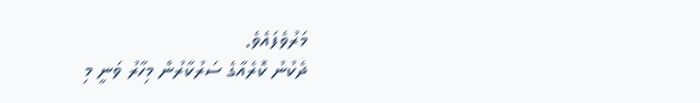މަރުވެފައެވެ.
ދެކުނު ކޮރެއާގެ ސަރުކާރުން މިހާރު ވަނީ މި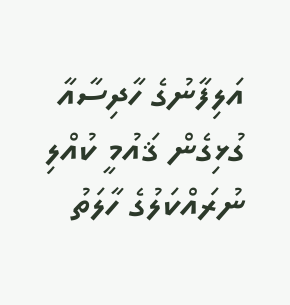އަލިފާނުގެ ހާދިސާއާ ގުޅިގެން ޤައުމީ ކުއްލި ނުރައްކަލުގެ ހާލަތު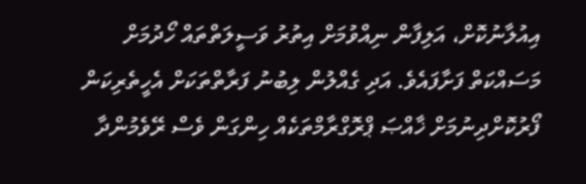އިއުލާނުކޮށް، އަލިފާން ނިއްވުމަށް އިތުރު ވަސީލަތްތައް ހޯދުމަށް މަސައްކަތް ފަށާފައެވެ. އަދި ގެއްލުން ލިބުނު ފަރާތްތަކަށް އެހީތެރިކަން ފޯރުކޮށްދިނުމަށް ޚާއްޞަ ޕްރޮގްރާމްތަކެއް ހިންގަން ވެސް ރޭވެމުންދާ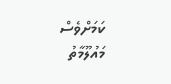ކަމަށްވެސް މައުލޫމާތު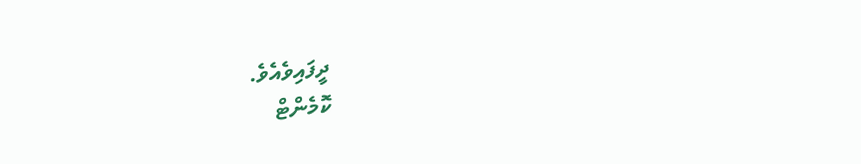ދީފައިވެއެވެ.
ކޮމެންޓް